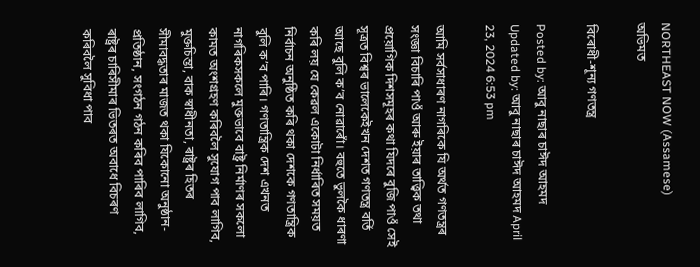NORTHEAST NOW (Assamese)
অভিমত

বিৰোধী-শূন্য গণতন্ত্ৰ

Posted by: আবু নাছাৰ চাঈদ আহমদ Updated by: আবু নাছাৰ চাঈদ আহমদ April 23, 2024 6:53 pm

আমি সৰ্বসাধাৰণ নাগৰিকে যি অৰ্থত গণতন্ত্ৰৰ সংজ্ঞা বিচাৰি পাওঁ আৰু ইয়াৰ তাত্ত্বিক তথা প্রয়োগিক দিশসমূহৰ কথা যিদৰে বুজি পাওঁ সেই সূত্ৰত বিশ্বৰ ভালেকেইখন দেশত গণতন্ত্র বর্তি আছে বুলি ক’ব নোৱাৰোঁ। বহুতে ভুলকৈ ধাৰণা কৰি লয় যে কেৱল একোটা নির্ধাৰিত সময়ত নির্বাচন অনুষ্ঠিত কৰি থকা দেশকে গণতান্ত্রিক বুলি ক’ব পাৰি। গণতান্ত্রিক দেশ এখনত নাগৰিকসকলে মুক্তভাবে বাষ্ট্র নির্মাণৰ সকলো কামত অংশগ্রহণ কৰিবলৈ সুযোগ পাব লাগিব, মুক্তচিন্তা, বাক স্বাধীনতা, ৰাষ্ট্ৰৰ হিতৰ সীমাবদ্ধতাৰ মাজত থকা যিকোনো অনুষ্ঠান-প্রতিষ্ঠান, সংগঠন গঠন কৰিব পাৰিব লাগিব, ৰাষ্ট্ৰৰ চাৰিসীমাৰ ভিতৰত অবাধে বিচৰণ কৰিবলৈ সুবিধা পাব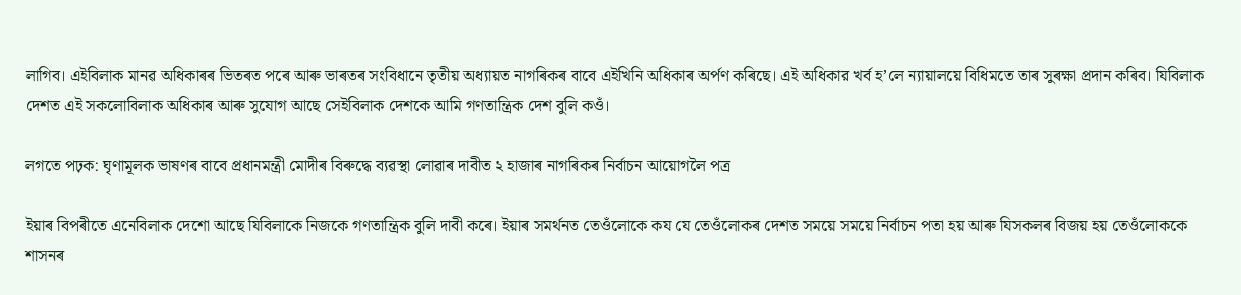লাগিব। এইবিলাক মানৱ অধিকাৰৰ ভিতৰত পৰে আৰু ভাৰতৰ সংবিধানে তৃতীয় অধ্যায়ত নাগৰিকৰ বাবে এইখিনি অধিকাৰ অর্পণ কৰিছে। এই অধিকার খর্ব হ’লে ন্যায়ালয়ে বিধিমতে তাৰ সুৰক্ষা প্রদান কৰিব। যিবিলাক দেশত এই সকলোবিলাক অধিকাৰ আৰু সুযোগ আছে সেইবিলাক দেশকে আমি গণতান্ত্রিক দেশ বুলি কওঁ।

লগতে পঢ়ক: ঘৃণামূলক ভাষণৰ বাবে প্ৰধানমন্ত্ৰী মোদীৰ বিৰুদ্ধে ব্যৱস্থা লোৱাৰ দাবীত ২ হাজাৰ নাগৰিকৰ নিৰ্বাচন আয়োগলৈ পত্ৰ

ইয়াৰ বিপৰীতে এনেবিলাক দেশো আছে যিবিলাকে নিজকে গণতান্ত্রিক বুলি দাবী কৰে। ইয়াৰ সমর্থনত তেওঁলোকে কয যে তেওঁলোকৰ দেশত সময়ে সময়ে নির্বাচন পতা হয় আৰু যিসকলৰ বিজয় হয় তেওঁলোককে শাসনৰ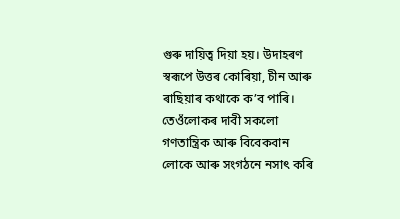গুৰু দায়িত্ব দিয়া হয়। উদাহৰণ স্বৰূপে উত্তৰ কোৰিয়া, চীন আৰু ৰাছিয়াৰ কথাকে ক’ব পাৰি। তেওঁলোকৰ দাবী সকলো গণতান্ত্রিক আৰু বিবেকবান লোকে আৰু সংগঠনে নসাৎ কৰি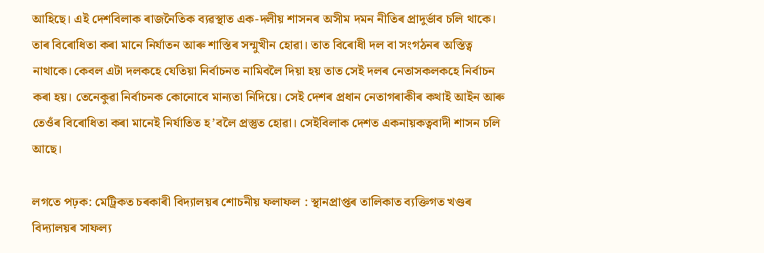আহিছে। এই দেশবিলাক ৰাজনৈতিক ব্যৱস্থাত এক-দলীয় শাসনৰ অসীম দমন নীতিৰ প্রাদুর্ভাব চলি থাকে। তাৰ বিৰোধিতা কৰা মানে নির্যাতন আৰু শাস্তিৰ সন্মুখীন হোৱা। তাত বিৰোধী দল বা সংগঠনৰ অস্তিত্ব নাথাকে। কেবল এটা দলকহে যেতিয়া নির্বাচনত নামিবলৈ দিয়া হয় তাত সেই দলৰ নেতাসকলকহে নির্বাচন কৰা হয়। তেনেকুৱা নির্বাচনক কোনোবে মান্যতা নিদিয়ে। সেই দেশৰ প্রধান নেতাগৰাকীৰ কথাই আইন আৰু তেওঁৰ বিৰোধিতা কৰা মানেই নির্যাতিত হ’বলৈ প্রস্তুত হোৱা। সেইবিলাক দেশত একনায়কত্ববাদী শাসন চলি আছে।

লগতে পঢ়ক: মেট্ৰিকত চৰকাৰী বিদ্যালয়ৰ শোচনীয় ফলাফল : স্থানপ্ৰাপ্তৰ তালিকাত ব্যক্তিগত খণ্ডৰ বিদ্যালয়ৰ সাফল্য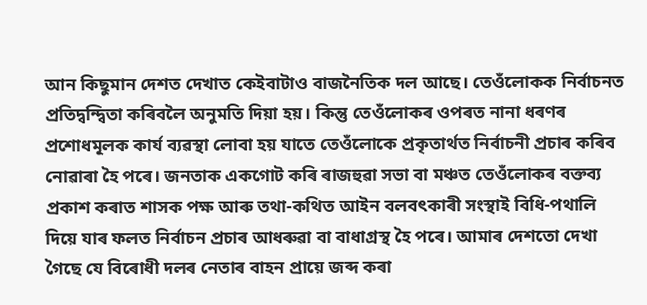আন কিছুমান দেশত দেখাত কেইবাটাও বাজনৈতিক দল আছে। তেওঁলোকক নির্বাচনত প্রতিদ্বন্দ্বিতা কৰিবলৈ অনুমতি দিয়া হয়। কিন্তু তেওঁলোকৰ ওপৰত নানা ধৰণৰ প্রশোধমূলক কার্য ব্যৱস্থা লোবা হয় যাতে তেওঁলোকে প্রকৃতার্থত নির্বাচনী প্রচাৰ কৰিব নোৱাৰা হৈ পৰে। জনতাক একগোট কৰি ৰাজহুৱা সভা বা মঞ্চত তেওঁলোকৰ বক্তব্য প্রকাশ কৰাত শাসক পক্ষ আৰু তথা-কথিত আইন বলবৎকাৰী সংস্থাই বিধি-পথালি দিয়ে যাৰ ফলত নির্বাচন প্ৰচাৰ আধৰুৱা বা বাধাগ্রস্থ হৈ পৰে। আমাৰ দেশতো দেখা গৈছে যে বিৰোধী দলৰ নেতাৰ বাহন প্রায়ে জব্দ কৰা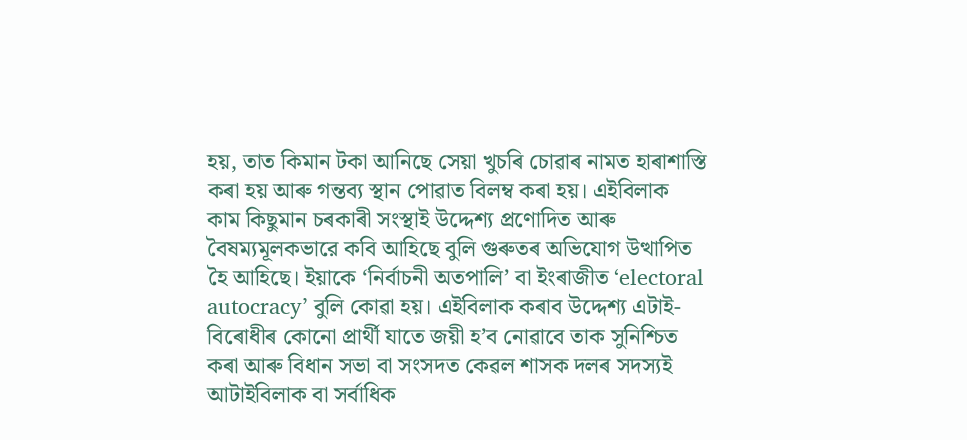হয়, তাত কিমান টকা আনিছে সেয়া খুচৰি চোৱাৰ নামত হাৰাশাস্তি কৰা হয় আৰু গন্তব্য স্থান পোৱাত বিলম্ব কৰা হয়। এইবিলাক কাম কিছুমান চৰকাৰী সংস্থাই উদ্দেশ্য প্রণোদিত আৰু বৈষম্যমূলকভারে কবি আহিছে বুলি গুৰুতৰ অভিযোগ উত্থাপিত হৈ আহিছে। ইয়াকে ‘নির্বাচনী অতপালি’ বা ইংৰাজীত ‘electoral autocracy’ বুলি কোৱা হয়। এইবিলাক কৰাব উদ্দেশ্য এটাই-বিৰোধীৰ কোনো প্রার্থী যাতে জয়ী হ’ব নোৱাবে তাক সুনিশ্চিত কৰা আৰু বিধান সভা বা সংসদত কেৱল শাসক দলৰ সদস্যই আটাইবিলাক বা সর্বাধিক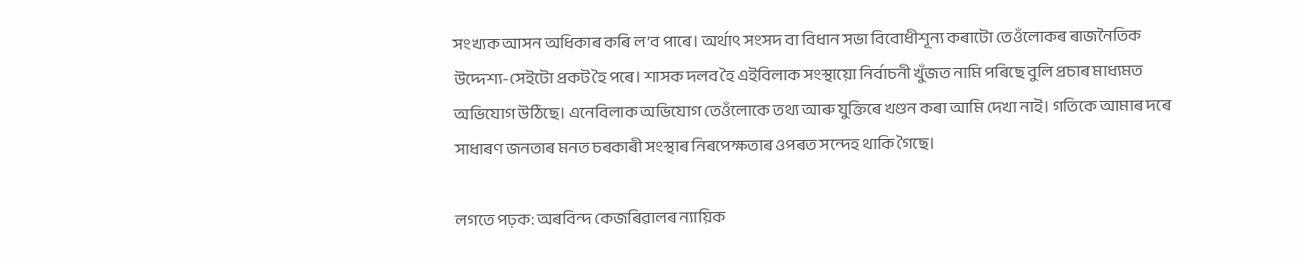সংখ্যক আসন অধিকাৰ কৰি ল’ব পাৰে। অর্থাৎ সংসদ বা বিধান সভা বিবোধীশূন্য কৰাটো তেওঁলোকৰ ৰাজনৈতিক উদ্দেশ্য-সেইটো প্রকট হৈ পৰে। শাসক দলব হৈ এইবিলাক সংস্থায়ো নির্বাচনী খুঁজত নামি পৰিছে বুলি প্ৰচাৰ মাধ্যমত অভিযোগ উঠিছে। এনেবিলাক অভিযোগ তেওঁলোকে তথ্য আৰু যুক্তিৰে খণ্ডন কৰা আমি দেখা নাই। গতিকে আমাৰ দৰে সাধাৰণ জনতাৰ মনত চৰকাৰী সংস্থাৰ নিৰপেক্ষতাৰ ওপৰত সন্দেহ থাকি গৈছে।

লগতে পঢ়ক: অৰবিন্দ কেজৰিৱালৰ ন্যায়িক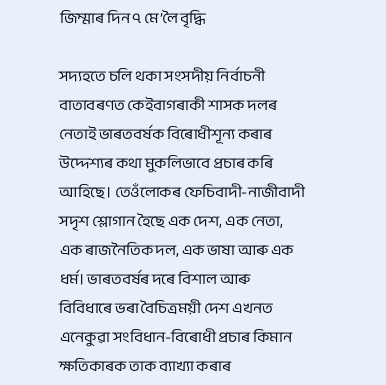জিম্মাৰ দিন ৭ মে’লৈ বৃদ্ধি

সদ্যহতে চলি থকা সংসদীয় নির্বাচনী বাতাবৰণত কেইবাগৰাকী শাসক দলৰ নেতাই ভাৰতবৰ্ষক বিৰোধীশূন্য কৰাৰ উদ্দেশ্যৰ কথা মুকলিভাবে প্রচাৰ কৰি আহিছে। তেওঁলোকৰ ফেচিবাদী-নাজীবাদী সদৃশ শ্লোগান হৈছে এক দেশ, এক নেতা, এক ৰাজনৈতিক দল, এক ভাষা আৰু এক ধর্ম। ভাৰতবৰ্ষৰ দৰে বিশাল আৰু বিবিধাৰে ভৰা বৈচিত্রময়ী দেশ এখনত এনেকুৱা সংবিধান-বিৰোধী প্রচাৰ কিমান ক্ষতিকাৰক তাক ব্যাখ্যা কৰাৰ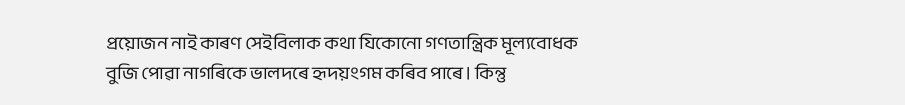প্রয়োজন নাই কাৰণ সেইবিলাক কথা যিকোনো গণতান্ত্রিক মূল্যবোধক বুজি পোৱা নাগৰিকে ভালদৰে হৃদয়ংগম কৰিব পাৰে। কিন্তু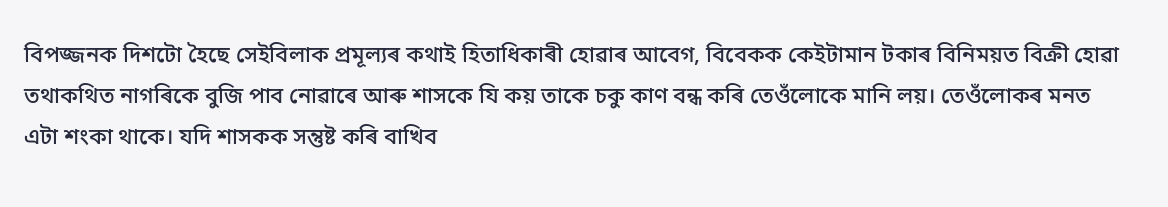বিপজ্জনক দিশটো হৈছে সেইবিলাক প্রমূল্যৰ কথাই হিতাধিকাৰী হোৱাৰ আবেগ, বিবেকক কেইটামান টকাৰ বিনিময়ত বিক্রী হোৱা তথাকথিত নাগৰিকে বুজি পাব নোৱাৰে আৰু শাসকে যি কয় তাকে চকু কাণ বন্ধ কৰি তেওঁলোকে মানি লয়। তেওঁলোকৰ মনত এটা শংকা থাকে। যদি শাসকক সন্তুষ্ট কৰি বাখিব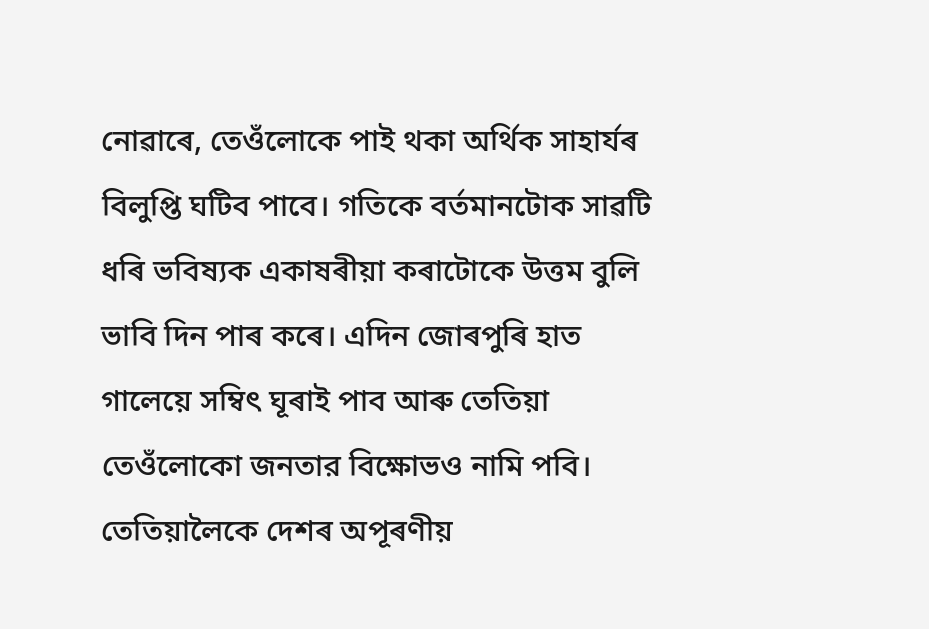নোৱাৰে, তেওঁলোকে পাই থকা অর্থিক সাহার্যৰ বিলুপ্তি ঘটিব পাবে। গতিকে বর্তমানটোক সাৱটি ধৰি ভবিষ্যক একাষৰীয়া কৰাটোকে উত্তম বুলি ভাবি দিন পাৰ কৰে। এদিন জোৰপুৰি হাত গালেয়ে সম্বিৎ ঘূৰাই পাব আৰু তেতিয়া তেওঁলোকো জনতার বিক্ষোভও নামি পবি। তেতিয়ালৈকে দেশৰ অপূৰণীয়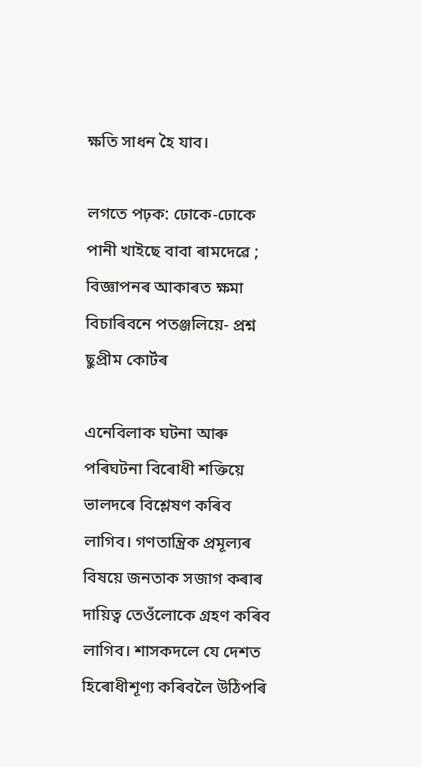ক্ষতি সাধন হৈ যাব।

লগতে পঢ়ক: ঢোকে-ঢোকে পানী খাইছে বাবা ৰামদেৱে ; বিজ্ঞাপনৰ আকাৰত ক্ষমা বিচাৰিবনে পতঞ্জলিয়ে- প্ৰশ্ন ছুপ্ৰীম কোৰ্টৰ

এনেবিলাক ঘটনা আৰু পৰিঘটনা বিৰোধী শক্তিয়ে ভালদৰে বিশ্লেষণ কৰিব লাগিব। গণতান্ত্রিক প্রমূল্যৰ বিষয়ে জনতাক সজাগ কৰাৰ দায়িত্ব তেওঁলোকে গ্রহণ কৰিব লাগিব। শাসকদলে যে দেশত হিৰোধীশূণ্য কৰিবলৈ উঠিপৰি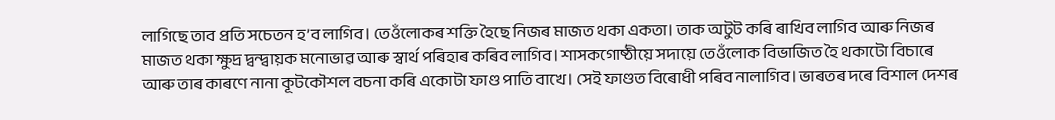লাগিছে তাব প্রতি সচেতন হ’ব লাগিব। তেওঁলোকৰ শক্তি হৈছে নিজৰ মাজত থকা একতা। তাক অটুট কৰি ৰাখিব লাগিব আৰু নিজৰ মাজত থকা ক্ষুদ্র দ্বন্দ্বায়ক মনোভাৱ আৰু স্বার্থ পৰিহাৰ কৰিব লাগিব। শাসকগোষ্ঠীয়ে সদায়ে তেওঁলোক বিভাজিত হৈ থকাটো বিচাৰে আৰু তাৰ কাৰণে নানা কূটকৌশল বচনা কৰি একোটা ফাণ্ড পাতি বাখে। সেই ফাণ্ডত বিৰোধী পৰিব নালাগিব। ভাৰতৰ দৰে বিশাল দেশৰ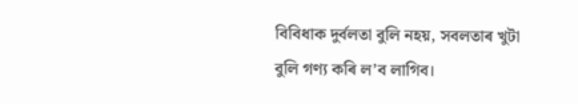বিবিধাক দুর্বলতা বুলি নহয়, সবলতাৰ খুটা বুলি গণ্য কৰি ল’ব লাগিব।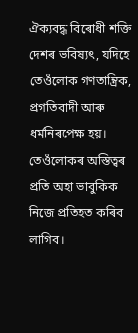ঐক্যবদ্ধ বিৰোধী শক্তি দেশৰ ভবিষ্যৎ, যদিহে তেওঁলোক গণতান্ত্রিক, প্রগতিবাদী আৰু ধর্মনিৰপেক্ষ হয়। তেওঁলোকৰ অস্তিত্বৰ প্রতি অহা ভাবুকিক নিজে প্রতিহত কৰিব লাগিব।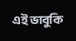এই ভাবুকি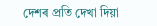দেশৰ প্রতি দেখা দিয়া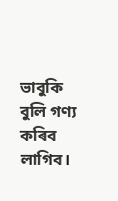ভাবুকি বুলি গণ্য কৰিব লাগিব।